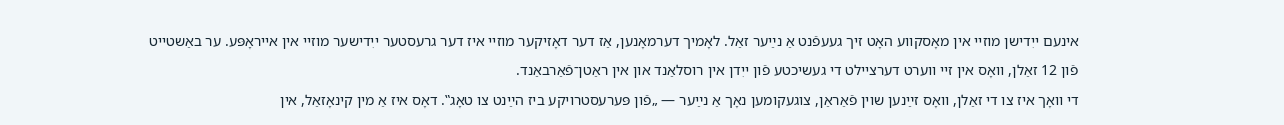אינעם ייִדישן מוזיי אין מאָסקווע האָט זיך געעפֿנט אַ נײַער זאַל. לאָמיך דערמאָנען, אַז דער דאָזיקער מוזיי איז דער גרעסטער ייִדישער מוזיי אין אייראָפּע. ער באַשטייט פֿון 12 זאַלן, וואָס אין זיי ווערט דערציילט די געשיכטע פֿון ייִדן אין רוסלאַנד און אין ראַטן־פֿאַרבאַנד.
די וואָך איז צו די זאַלן, וואָס זײַנען שוין פֿאַראַן, צוגעקומען נאָך אַ נײַער — „פֿון פּערעסטרויקע ביז הײַנט צו טאָג‟. דאָס איז אַ מין קינאָזאַל, אין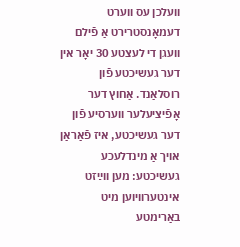וועלכן עס ווערט דעמאָנסטרירט אַ פֿילם וועגן די לעצטע 30 יאָר אין דער געשיכטע פֿון רוסלאַנד. אַחוץ דער אָפֿיציעלער ווערסיע פֿון דער געשיכטע, איז פֿאַראַן אויך אַ מינדלעכע געשיכטע: מען ווײַזט אינטערוויוען מיט באַרימטע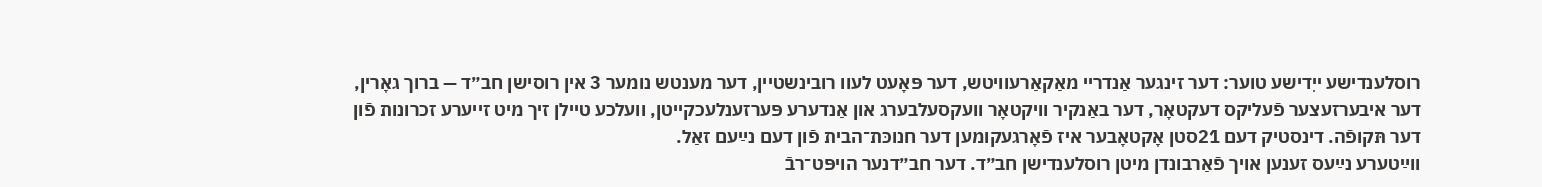רוסלענדישע ייִדישע טוער: דער זינגער אַנדריי מאַקאַרעוויטש, דער פּאָעט לעוו רובינשטיין, דער מענטש נומער 3 אין רוסישן חב״ד — ברוך גאָרין, דער איבערזעצער פֿעליקס דעקטאָר, דער באַנקיר וויקטאָר וועקסעלבערג און אַנדערע פּערזענלעכקייטן, וועלכע טיילן זיך מיט זייערע זכרונות פֿון דער תּקופֿה. דינסטיק דעם 21סטן אָקטאָבער איז פֿאָרגעקומען דער חנוכּת־הבית פֿון דעם נײַעם זאַל.
ווײַטערע נײַעס זענען אויך פֿאַרבונדן מיטן רוסלענדישן חב״ד. דער חב״דנער הויפּט־רבֿ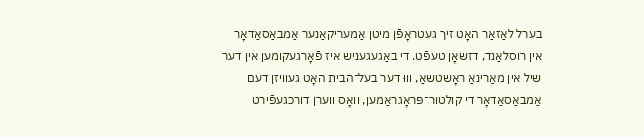בערל לאַזאַר האָט זיך געטראָפֿן מיטן אַמעריקאַנער אַמבאַסאַדאָר אין רוסלאַנד, דזשאָן טעפֿט. די באַגעגעניש איז פֿאָרגעקומען אין דער שיל אין מאַרינאַ ראָשטשאַ, וווּ דער בעל־הבית האָט געוויזן דעם אַמבאַסאַדאָר די קולטור־פּראָגראַמען, וואָס ווערן דורכגעפֿירט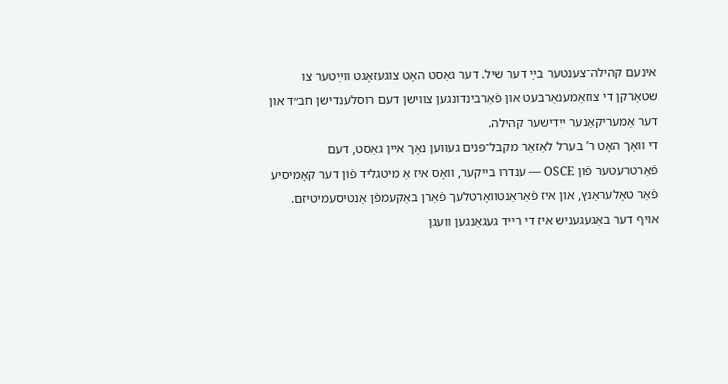אינעם קהילה־צענטער בײַ דער שיל. דער גאַסט האָט צוגעזאָגט ווײַטער צו שטאַרקן די צוזאַמענאַרבעט און פֿאַרבינדונגען צווישן דעם רוסלענדישן חב״ד און דער אַמעריקאַנער ייִדישער קהילה.
די וואָך האָט ר’ בערל לאַזאַר מקבל־פּנים געווען נאָך איין גאַסט, דעם פֿאַרטרעטער פֿון OSCE — ענדרו בייקער, וואָס איז אַ מיטגליד פֿון דער קאָמיסיע פֿאַר טאָלעראַנץ, און איז פֿאַראַנטוואָרטלעך פֿאַרן באַקעמפֿן אַנטיסעמיטיזם. אויף דער באַגעגעניש איז די רייד געגאַנגען וועגן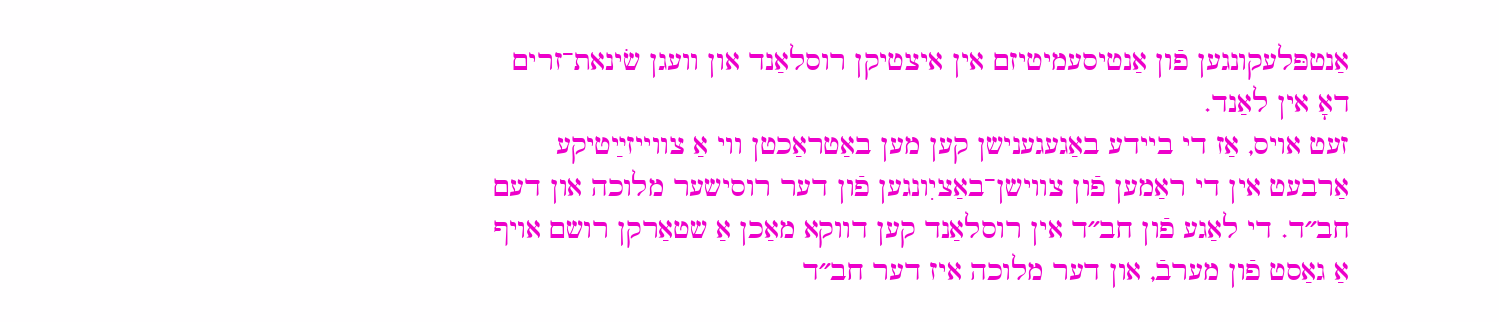אַנטפּלעקונגען פֿון אַנטיסעמיטיזם אין איצטיקן רוסלאַנד און וועגן שׂינאת־זרים דאָ אין לאַנד.
זעט אויס, אַז די ביידע באַגעגענישן קען מען באַטראַכטן ווי אַ צווייזײַטיקע אַרבעט אין די ראַמען פֿון צווישן־באַציִונגען פֿון דער רוסישער מלוכה און דעם חב״ד. די לאַגע פֿון חב״ד אין רוסלאַנד קען דווקא מאַכן אַ שטאַרקן רושם אויף אַ גאַסט פֿון מערבֿ, און דער מלוכה איז דער חב״ד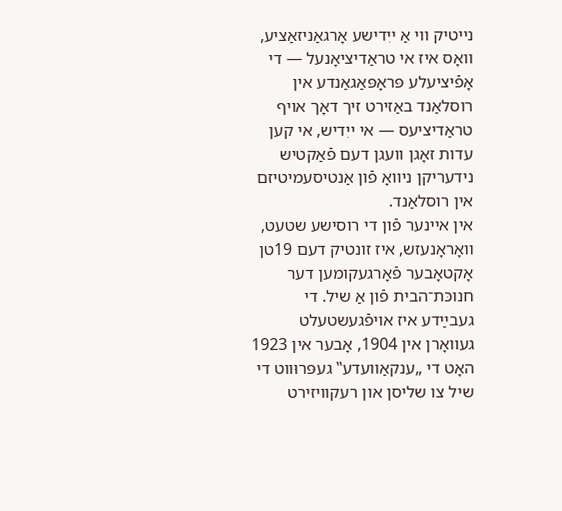נייטיק ווי אַ ייִדישע אָרגאַניזאַציע, וואָס איז אי טראַדיציאָנעל — די אָפֿיציעלע פּראָפּאַגאַנדע אין רוסלאַנד באַזירט זיך דאָך אויף טראַדיציעס — אי ייִדיש, אי קען עדות זאָגן וועגן דעם פֿאַקטיש נידעריקן ניוואָ פֿון אַנטיסעמיטיזם אין רוסלאַנד.
אין איינער פֿון די רוסישע שטעט, וואָראָנעזש, איז זונטיק דעם 19טן אָקטאָבער פֿאָרגעקומען דער חנוכּת־הבית פֿון אַ שיל. די געבײַדע איז אויפֿגעשטעלט געוואָרן אין 1904, אָבער אין 1923 האָט די „ענקאַוועדע‟ געפּרוּווט די שיל צו שליסן און רעקוויזירט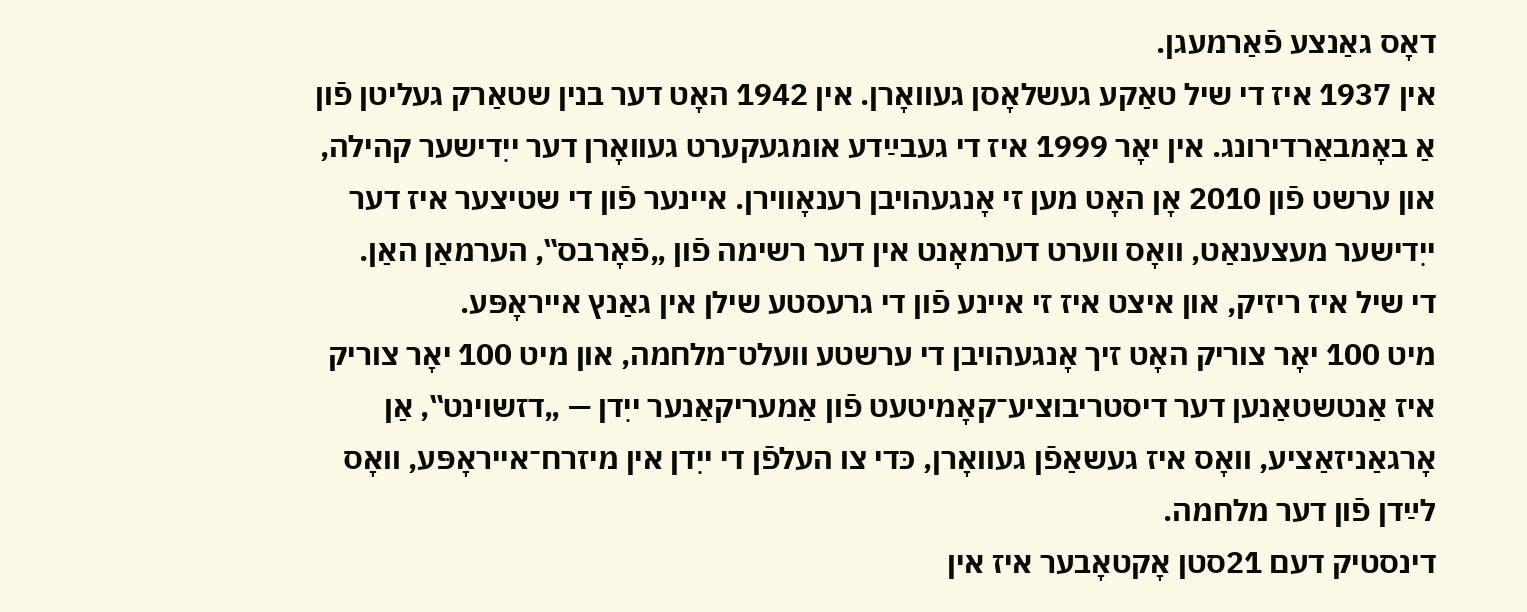דאָס גאַנצע פֿאַרמעגן.
אין 1937 איז די שיל טאַקע געשלאָסן געוואָרן. אין 1942 האָט דער בנין שטאַרק געליטן פֿון אַ באָמבאַרדירונג. אין יאָר 1999 איז די געבײַדע אומגעקערט געוואָרן דער ייִדישער קהילה, און ערשט פֿון 2010 אָן האָט מען זי אָנגעהויבן רענאָווירן. איינער פֿון די שטיצער איז דער ייִדישער מעצענאַט, וואָס ווערט דערמאָנט אין דער רשימה פֿון „פֿאָרבס‟, הערמאַן האַן.
די שיל איז ריזיק, און איצט איז זי איינע פֿון די גרעסטע שילן אין גאַנץ אייראָפּע.
מיט 100 יאָר צוריק האָט זיך אָנגעהויבן די ערשטע וועלט־מלחמה, און מיט 100 יאָר צוריק איז אַנטשטאַנען דער דיסטריבוציע־קאָמיטעט פֿון אַמעריקאַנער ייִדן — „דזשוינט‟, אַן אָרגאַניזאַציע, וואָס איז געשאַפֿן געוואָרן, כּדי צו העלפֿן די ייִדן אין מיזרח־אייראָפּע, וואָס לײַדן פֿון דער מלחמה.
דינסטיק דעם 21סטן אָקטאָבער איז אין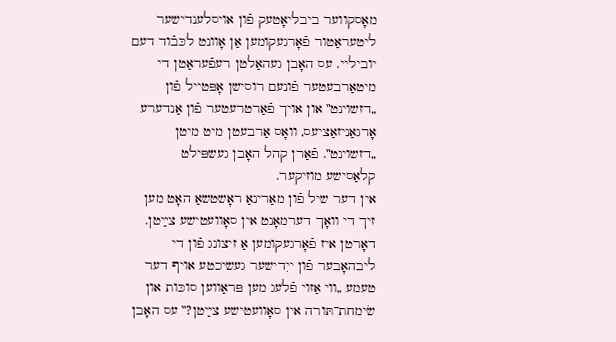מאָסקווער ביבליאָטעק פֿון אויסלענדישער ליטעראַטור פֿאָרגעקומען אַן אָוונט לכּבֿוד דעם יוביליי. עס האָבן געהאַלטן רעפֿעראַטן די מיטאַרבעטער פֿונעם רוסישן אָפּטייל פֿון „דזשוינט‟ און אויך פֿאַרטרעטער פֿון אַנדערע אָרגאַניזאַציעס, וואָס אַרבעטן מיט מיטן „דזשוינט‟. פֿאַרן קהל האָבן געשפּילט קלאַסישע מוזיקער.
אין דער שיל פֿון מאַרינאַ ראָשטשאַ האָט מען זיך די וואָך דערמאָנט אין סאָוועטישע צײַטן. דאָרטן איז פֿאָרגעקומען אַ זיצונג פֿון די ליבהאָבער פֿון ייִדישער געשיכטע אויף דער טעמע „ווי אַזוי פֿלעג מען פּראַווען סוכּות און שׂימחת־תּורה אין סאָוועטישע צײַטן?‟ עס האָבן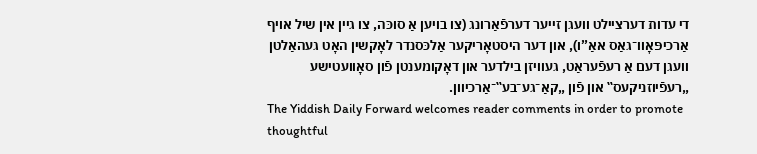די עדות דערציילט וועגן זייער דערפֿאַרונג (צו בויען אַ סוכּה, צו גיין אין שיל אויף אַרכיפּאָוו־גאַס אאַ”ו), און דער היסטאָריקער אַלכּסנדר לאָקשין האָט געהאַלטן וועגן דעם אַ רעפֿעראַט, געוויזן בילדער און דאָקומענטן פֿון סאָוועטישע „רעפֿיוזניקעס‟ און פֿון „קאַ־גע־בע‟־אַרכיוון.
The Yiddish Daily Forward welcomes reader comments in order to promote thoughtful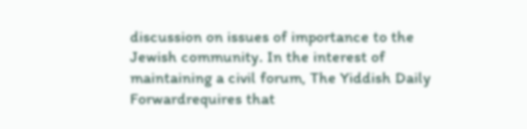discussion on issues of importance to the Jewish community. In the interest of maintaining a civil forum, The Yiddish Daily Forwardrequires that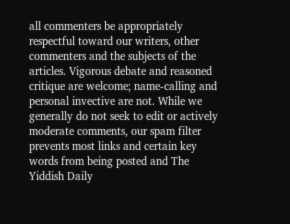all commenters be appropriately respectful toward our writers, other commenters and the subjects of the articles. Vigorous debate and reasoned critique are welcome; name-calling and personal invective are not. While we generally do not seek to edit or actively moderate comments, our spam filter prevents most links and certain key words from being posted and The Yiddish Daily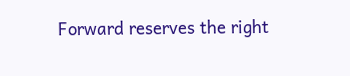Forward reserves the right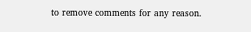to remove comments for any reason.